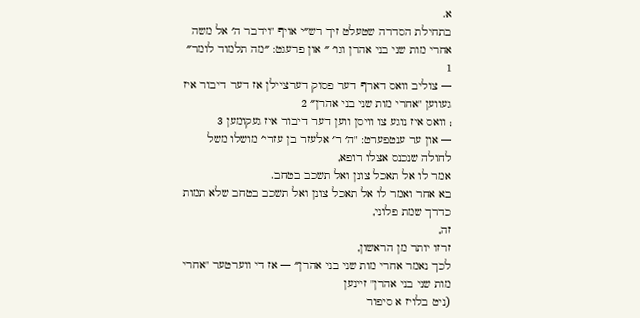א.
בתחילת הסדרה שטעלט זיך רש״י אויף "וידבר ה׳ אל משה אחרי מות שני בני אהרן וגו׳ ״ און פרעגט: ״מה תלמוד לומר״ 1
— צוליב וואס דארף דער פסוק דערציילן אז דער דיבור איז געווען "אחרי מות שני בני אהרן״ 2
; וואס איז נוגע צו וויסן ווען דער דיבור איז געקומען 3
— און ער ענטפערט: "ה׳ ר׳ אלעזר בן עזרי׳ מושלו משל לחולה שנכנס אצלו רופא,
אמר לו אל תאכל צונן ואל תשכב בטחב.
בא אחר ואמר לו אל תאכל צונן ואל תשכב בטחב שלא תמות כדרך שמת פלוני,
זה,
זרזו יותר מן הראשון,
לכך נאמר אחרי מות שני בני אהרן״ — אז די ווערטער "אחרי מות שני בני אהרן" זיינען
(ניט בלויז א סיפור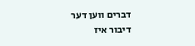דברים ווען דער דיבור איז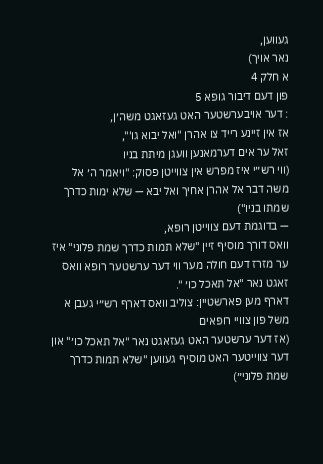געווען,
נאר אויך)
א חלק 4
פון דעם דיבור גופא 5
: דער אויבערשטער האט געזאגט משה׳ן,
אז אין זיינע רייד צו אהרן "ואל יבוא גו'",
זאל ער אים דערמאנען וועגן מיתת בניו
(ווי רש״י איז מפרש אין צווייטן פסוק: "ויאמר ה׳ אל משה דבר אל אהרן אחיך ואל יבא — שלא ימות כדרך שמתו בניו")
— בדוגמת דעם צווייטן רופא,
וואס דורך מוסיף זיין "שלא תמות כדרך שמת פלוני" איז ער מזרז דעם חולה מער ווי דער ערשטער רופא וואס זאגט נאר "אל תאכל כו׳ ".
דארף מען פארשטיין: צוליב וואס דארף רש״י געבן א משל פון צוויי רופאים
(אז דער ערשטער האט געזאגט נאר "אל תאכל כו׳" און דער צווייטער האט מוסיף געווען "שלא תמות כדרך שמת פלוני״)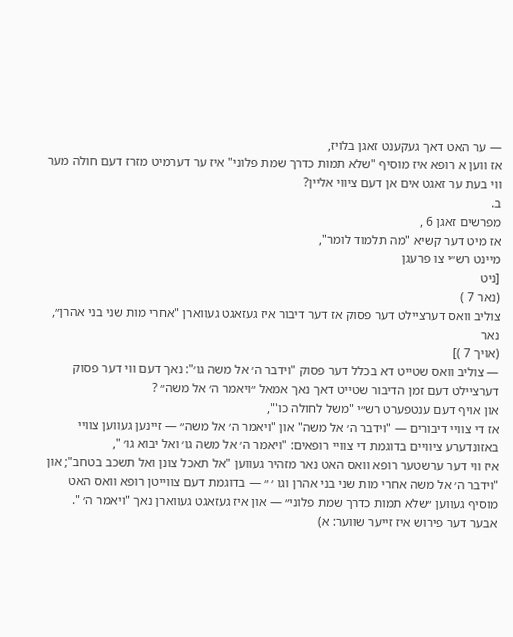— ער האט דאך געקענט זאגן בלויז,
אז ווען א רופא איז מוסיף "שלא תמות כדרך שמת פלוני" איז ער דערמיט מזרז דעם חולה מער ווי בעת ער זאגט אים אן דעם ציווי אליין?
ב.
מפרשים זאגן 6 ,
אז מיט דער קשיא "מה תלמוד לומר",
מיינט רש״י צו פרעגן
[ניט
(נאר 7 )
צוליב וואס דערציילט דער פסוק אז דער דיבור איז געזאגט געווארן "אחרי מות שני בני אהרן״,
נאר
(אויך 7 )]
— צוליב וואס שטייט דא בכלל דער פסוק "וידבר ה׳ אל משה גו׳": נאך דעם ווי דער פסוק דערציילט דעם זמן הדיבור שטייט דאך נאך אמאל ״ויאמר ה׳ אל משה״ ?
און אויף דעם ענטפערט רש״י "משל לחולה כו'",
אז די צוויי דיבורים — "וידבר ה׳ אל משה" און "ויאמר ה׳ אל משה״ — זיינען געווען צוויי באזונדערע ציוויים בדוגמת די צוויי רופאים: "ויאמר ה׳ אל משה גו׳ ואל יבוא גו׳ ",
איז ווי דער ערשטער רופא וואס האט נאר מזהיר געווען "אל תאכל צונן ואל תשכב בטחב"; און "וידבר ה׳ אל משה אחרי מות שני בני אהרן וגו ׳ ״ — בדוגמת דעם צווייטן רופא וואס האט מוסיף געווען ״שלא תמות כדרך שמת פלוני״ — און איז געזאגט געווארן נאך "ויאמר ה׳ ".
אבער דער פירוש איז זייער שווער: א)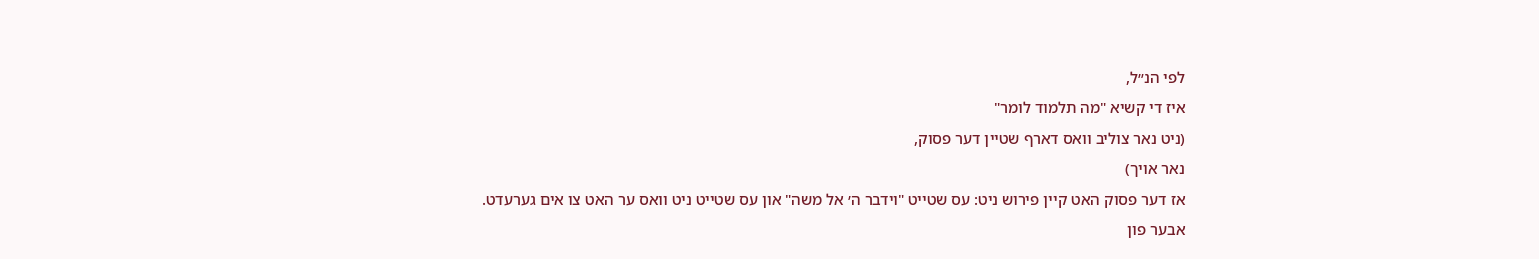לפי הנ״ל,
איז די קשיא "מה תלמוד לומר"
(ניט נאר צוליב וואס דארף שטיין דער פסוק,
נאר אויך)
אז דער פסוק האט קיין פירוש ניט: עס שטייט "וידבר ה׳ אל משה" און עס שטייט ניט וואס ער האט צו אים גערעדט.
אבער פון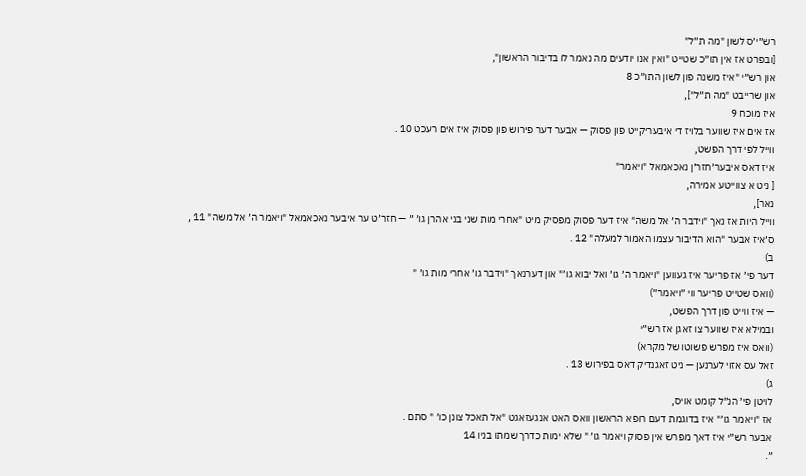רש״י׳ס לשון "מה ת״ל"
[ובפרט אז אין תו״כ שטייט "ואין אנו יודעים מה נאמר לו בדיבור הראשון",
און רש״י "איז משנה פון לשון התו״כ 8
און שרייבט "מה ת״ל"],
איז מוכח 9
אז אים איז שווער בלויז די איבעריקייט פון פסוק — אבער דער פירוש פון פסוק איז אים רעכט 10 .
ווייל לפי דרך הפשט,
איז דאס איבער׳חזר׳ן נאכאמאל "ויאמר"
[ ניט א צווייטע אמירה,
נאר],
ווייל היות אז נאך "וידבר ה׳ אל משה" איז דער פסוק מפסיק מיט "אחרי מות שני בני אהרן גו׳ ״ — חזר׳ט ער איבער נאכאמאל "ויאמר ה׳ אל משה" 11 ,
ס׳איז אבער "הוא הדיבור עצמו האמור למעלה" 12 .
ב)
דער פי׳ אז פריער איז געווען "ויאמר ה׳ גו׳ ואל יבוא גו׳" און דערנאך "וידבר גו׳ אחרי מות גו׳ "
(וואס שטייט פריער ווי ״ויאמר״)
— איז ווייט פון דרך הפשט,
ובמילא איז שווער צו זאגן אז רש״י
(וואס איז מפרש פשוטו של מקרא)
זאל עס אזוי לערנען — ניט זאגנדיק דאס בפירוש 13 .
ג)
לויטן פי׳ הנ״ל קומט אויס,
אז "ויאמר גו׳" איז בדוגמת דעם רופא הראשון וואס האט אנגעזאגט "אל תאכל צונן כו׳ " סתם .
אבער רש״י איז דאך מפרש אין פסוק ויאמר גו׳ " שלא ימות כדרך שמתו בניו 14
״.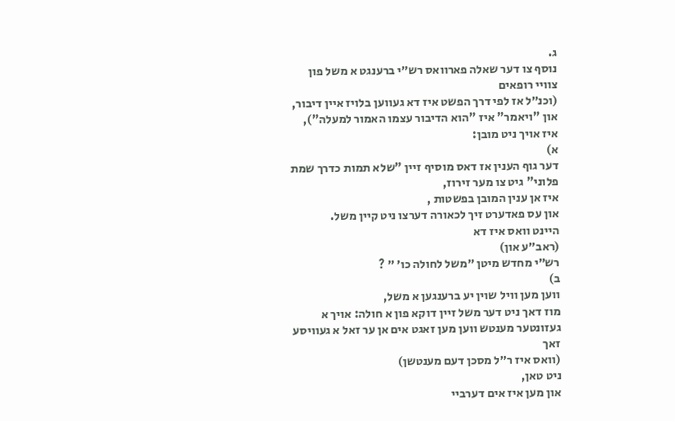ג.
נוסף צו דער שאלה פארוואס רש״י ברענגט א משל פון צוויי רופאים
(וכנ״ל אז לפי דרך הפשט איז דא געווען בלויז איין דיבור,
און "ויאמר" איז "הוא הדיבור עצמו האמור למעלה"),
איז אויך ניט מובן:
א)
דער גוף הענין אז דאס מוסיף זיין "שלא תמות כדרך שמת פלוני" גיט צו מער זירוז,
איז אן ענין המובן בפשטות ,
און עס פאדערט זיך לכאורה דערצו ניט קיין משל.
היינט וואס איז דא
(ראב״ע און)
רש״י מחדש מיטן ״משל לחולה כו׳ ״ ?
ב)
ווען מען וויל שוין יע ברענגען א משל,
מוז דאך ניט דער משל זיין דוקא פון א חולה: אויך א געזונטער מענטש ווען מען זאגט אים אן ער זאל א געוויסע זאך
(וואס איז ר״ל מסכן דעם מענטשן)
ניט טאן,
און מען איז אים דערביי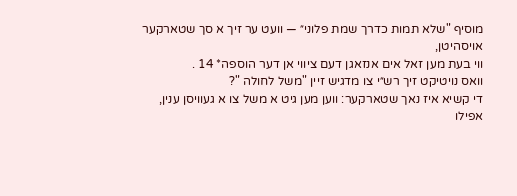מוסיף "שלא תמות כדרך שמת פלוני״ — וועט ער זיך א סך שטארקער אויסהיטן,
ווי בעת מען זאל אים אנזאגן דעם ציווי אן דער הוספה* 14 .
וואס נויטיקט זיך רש״י צו מדגיש זיין "משל לחולה "?
די קשיא איז נאך שטארקער: ווען מען גיט א משל צו א געוויסן ענין,
אפילו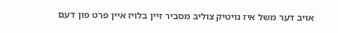אויב דער משל איז נויטיק צוליב מסביר זיין בלויז איין פרט פון דעם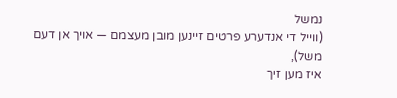נמשל
(ווייל די אנדערע פרטים זיינען מובן מעצמם — אויך אן דעם משל),
איז מען זיך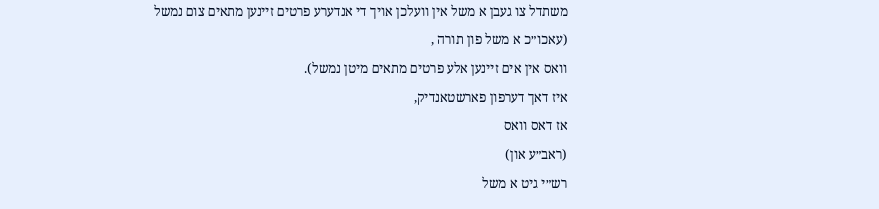משתדל צו געבן א משל אין וועלכן אויך די אנדערע פרטים זיינען מתאים צום נמשל
(עאכו״כ א משל פון תורה ,
וואס אין אים זיינען אלע פרטים מתאים מיטן נמשל).
איז דאך דערפון פארשטאנדיק,
אז דאס וואס
(ראב״ע און)
רש״י גיט א משל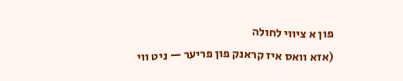פון א ציווי לחולה
(אזא וואס איז קראנק פון פריער — ניט ווי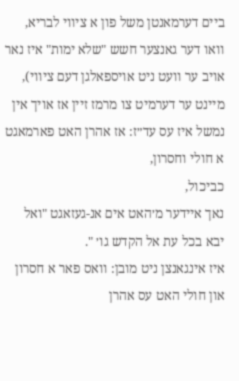ביים דערמאנטן משל פון א ציווי לבריא,
וואו דער גאנצער חשש "שלא ימות" איז נאר אויב ער וועט ניט אויספאלגן דעם ציווי),
מיינט ער דערמיט צו מרמז זיין אז אויך אין נמשל איז עס עד״ז: אז אהרן האט פארמאגט א חולי וחסרון,
כביכול,
נאך איידער מ׳האט אים אנ-געזאגט "ואל יבא בכל עת אל הקדש גו׳ ".
איז אינגאנצן ניט מובן: וואס פאר א חסרון און חולי האט עס אהרן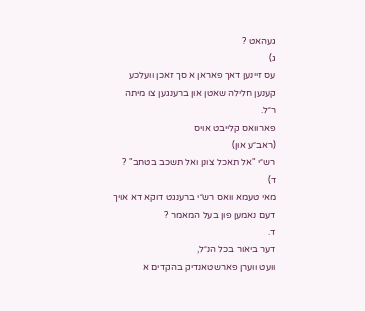געהאט ?
ג)
עס זיינען דאך פאראן א סך זאכן וועלכע קענען חלילה שאטן און ברענגען צו מיתה ר״ל.
פארוואס קלייבט אויס
(ראב״ע און)
רש״י "אל תאכל צונן ואל תשכב בטחב" ?
ד)
מאי טעמא וואס רש״י ברענגט דוקא דא אויך דעם נאמען פון בעל המאמר ?
ד.
דער ביאור בכל הנ״ל,
וועט ווערן פארשטאנדיק בהקדים א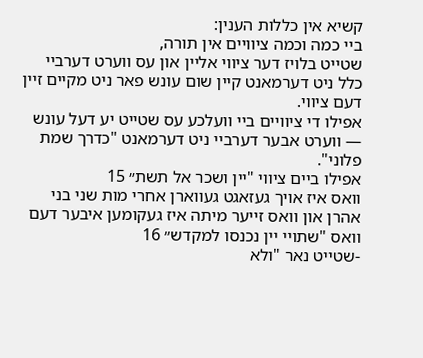קשיא אין כללות הענין:
ביי כמה וכמה ציוויים אין תורה,
שטייט בלויז דער ציווי אליין און עס ווערט דערביי כלל ניט דערמאנט קיין שום עונש פאר ניט מקיים זיין דעם ציווי.
אפילו די ציוויים ביי וועלכע עס שטייט יע דעל עונש — ווערט אבער דערביי ניט דערמאנט "כדרך שמת פלוני".
אפילו ביים ציווי "יין ושכר אל תשת״ 15
וואס איז אויך געזאגט געווארן אחרי מות שני בני אהרן און וואס זייער מיתה איז געקומען איבער דעם וואס "שתויי יין נכנסו למקדש״ 16
-שטייט נאר "ולא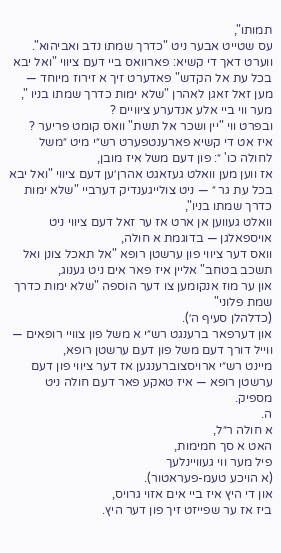תמותו",
עס שטייט אבער ניט "כדרך שמתו נדב ואביהוא".
ווערט דאך די קשיא: פארוואס ביי דעם ציווי "ואל יבא בכל עת אל הקדש" פאדערט זיך א זירוז מיוחד — מען זאל זאגן לאהרן "שלא ימות כדרך שמתו בניו ",
מער ווי ביי אלע אנדערע ציוויים ?
ובפרט ווי "יין ושכר אל תשת" וואס קומט פריער ?
איז אט די קשיא פארענטפערט רש״י מיט ״משל לחולה כו' ״: פון דעם משל איז מובן,
אז ווען מען וואלט געזאגט אהרן׳ען דעם ציווי "ואל יבא בכל עת גר ״ — ניט צולייגענדיק דערביי "שלא ימות כדרך שמתו בניו",
וואלט געווען אן ארט אז ער זאל דעם ציווי ניט אויספאלגן — בדוגמת א חולה,
וואס דער ציווי פון ערשטן רופא "אל תאכל צונן ואל תשכב בטחב" אליין איז פאר אים ניט גענוג,
און ער מוז אנקומען צו דער הוספה "שלא ימות כדרך שמת פלוני"
(כדלהלן סעיף ה׳).
און דערפאר ברענגט רש״י א משל פון צוויי רופאים — ווייל דורך דעם משל פון דעם ערשטן רופא,
מיינט רש״י ארויסצוברענגען אז דער ציווי פון דעם ערשטן רופא — איז טאקע פאר דעם חולה ניט מספיק.
ה.
א חולה ר״ל,
האט א סך חמימות,
פיל מער ווי געוויינלעך
(א הויכע טעמ-פעראטור).
און די היץ איז ביי אים אזוי גרויס,
ביז אז ער שפייזט זיך פון דער היץ.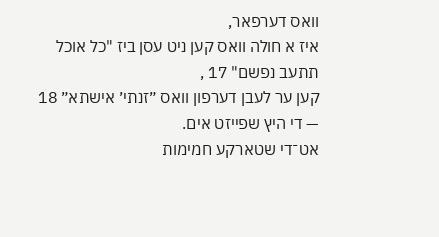וואס דערפאר,
איז א חולה וואס קען ניט עסן ביז "כל אוכל תתעב נפשם" 17 ,
קען ער לעבן דערפון וואס ״זנתי׳ אישתא״ 18
— די היץ שפייזט אים.
אט־די שטארקע חמימות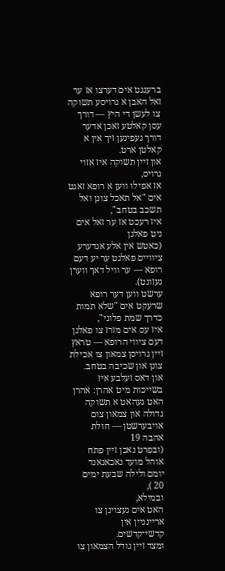ברענגט אים דערצו אז ער זאל האבן א גרויסע תשוקה צו לעשן די היץ — דורך עסן קאלטע זאכן אדער דורך געפינען זיך אין א קאלטן ארט.
און זיין תשוקה איז אזוי גרויס,
אז אפילו ווען א רופא זאגט אים "אל תאכל צונן ואל תשכב בטחב",
איז רעכט אז ער זאל אים ניט פאלגן
(כאטש אין אלע אנדערע ציוויים פאלגט ער יע דעם רופא — ער וויל דאך ווערן געזונט).
ערשט ווען דער רופא שרעקט אים "שלא תמות כדרך שמת פלוני",
איז עס אים מזרז צו פאלגן דעם ציווי הרופא — טראץ זיין גרויסן צמאון צו אכילת צונן און שכיבה בטחב.
און דאס זעלבע איז בשייכות מיט אהרן: אהרן האט געהאט א תשוקה גדולה און צמאון צום אויבערשטן — חולת אהבה 19
(ובפרט נאכן זיין פתח אוהל מועד נאכאנאנד יומם ולילה שבעת ימים 20 ),
ובמילא,
האט אים געצויגן צו אריינגיין אין קדשי־קדשים.
ומצד זיין גודל הצמאון צו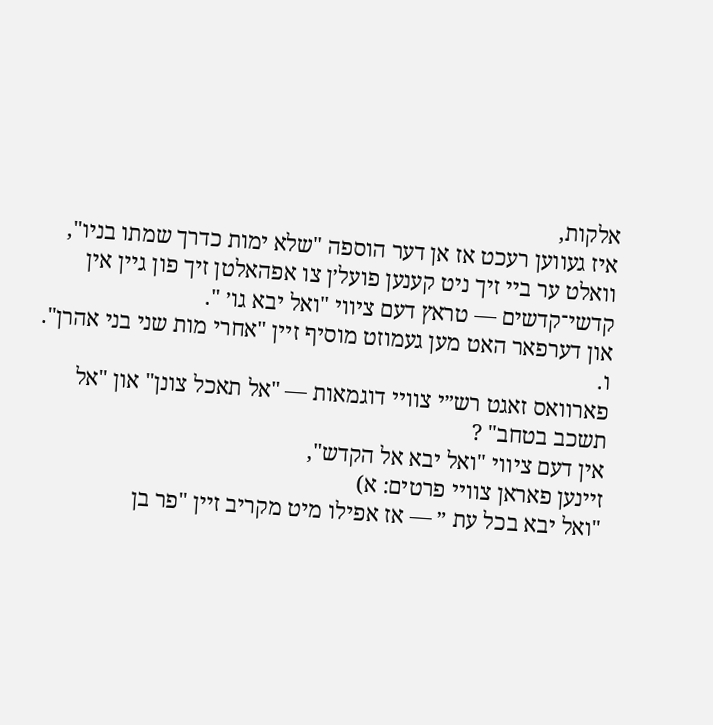אלקות,
איז געווען רעכט אז אן דער הוספה "שלא ימות כדרך שמתו בניו",
וואלט ער ביי זיך ניט קענען פועל׳ן צו אפהאלטן זיך פון גיין אין קדשי־קדשים — טראץ דעם ציווי "ואל יבא גו׳ ".
און דערפאר האט מען געמוזט מוסיף זיין "אחרי מות שני בני אהרן".
ו.
פארוואס זאגט רש״י צוויי דוגמאות — "אל תאכל צונן" און "אל תשכב בטחב" ?
אין דעם ציווי "ואל יבא אל הקדש",
זיינען פאראן צוויי פרטים: א)
"ואל יבא בכל עת ״ — אז אפילו מיט מקריב זיין "פר בן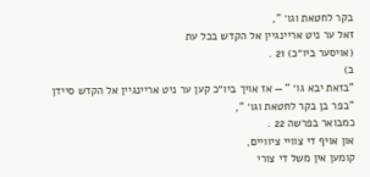בקר לחטאת וגו׳ ",
זאל ער ניט אריינגיין אל הקדש בכל עת
(אויסער ביו״כ) 21 .
ב)
"בזאת יבא גו׳ " — אז אויך ביו״כ קען ער ניט אריינגיין אל הקדש סיידן "בפר בן בקר לחטאת וגו׳ ",
כמבואר בפרשה 22 .
און אויף די צוויי ציוויים,
קומען אין משל די צורי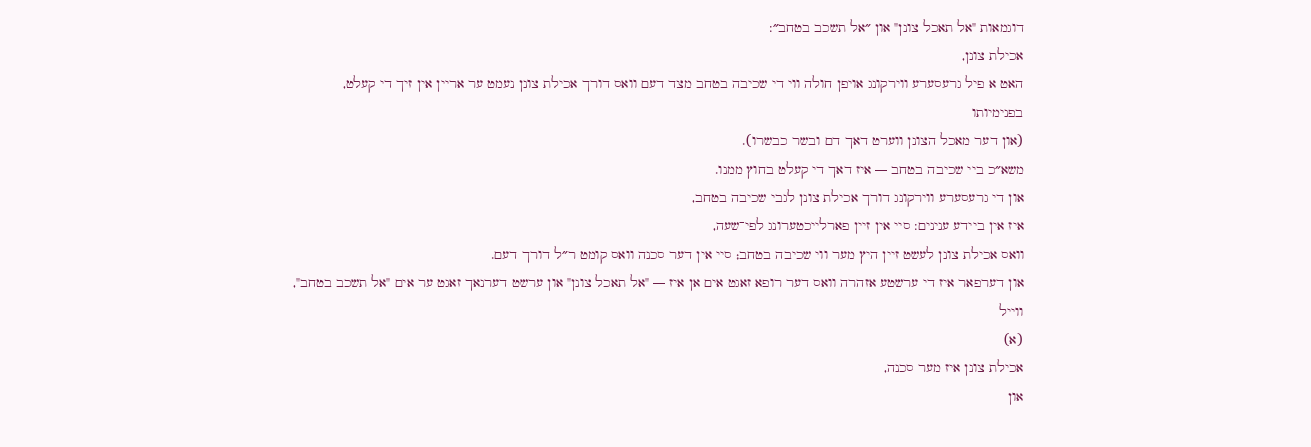דוגמאות "אל תאכל צונן" און ״אל תשכב בטחב״:
אכילת צונן,
האט א פיל גרעסערע ווירקונג אויפן חולה ווי די שכיבה בטחב מצד דעם וואס דורך אכילת צונן נעמט ער אריין אין זיך די קעלט,
בפנימיותו
(און דער מאכל הצונן ווערט דאך דם ובשר כבשרו).
משא״כ ביי שכיבה בטחב — איז דאך די קעלט בחוץ ממנו.
און די גרעסערע ווירקונג דורך אכילת צונן לגבי שכיבה בטחב,
איז אין ביידע ענינים: סיי אין זיין פארלייכטערונג לפי־שעה,
וואס אכילת צונן לעשט זיין היץ מער ווי שכיבה בטחב; סיי אין דער סכנה וואס קומט ר״ל דורך דעם.
און דערפאר איז די ערשטע אזהרה וואס דער רופא זאגט אים אן איז — "אל תאכל צונן" און ערשט דערנאך זאגט ער אים "אל תשכב בטחב",
ווייל
(א)
אכילת צונן איז מער סכנה,
און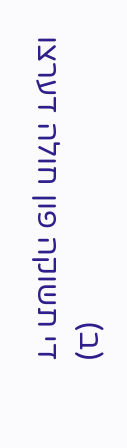(ב)
די תשוקה פון חולה דערצו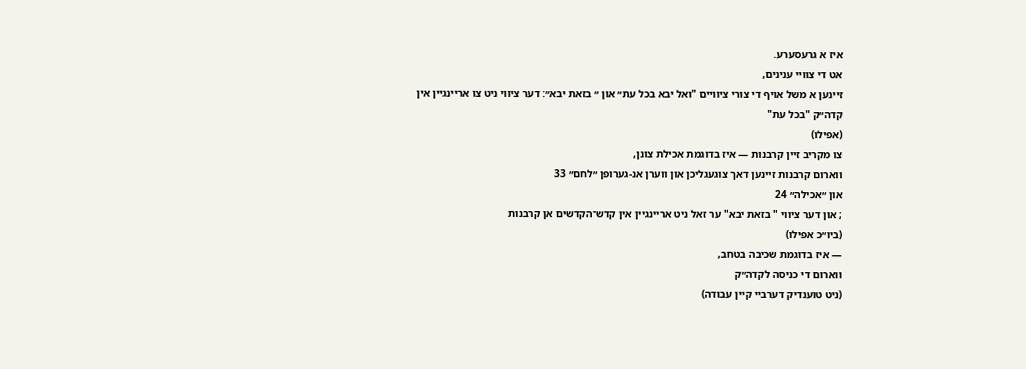איז א גרעסערע.
אט די צוויי ענינים,
זיינען א משל אויף די צורי ציוויים "ואל יבא בכל עת״ און ״ בזאת יבא״: דער ציווי ניט צו אריינגיין אין קדה״ק "בכל עת"
(אפילו)
צו מקריב זיין קרבנות — איז בדוגמת אכילת צונן,
ווארום קרבנות זיינען דאך צוגעגליכן און ווערן אנ-גערופן ״לחם״ 33
און ״אכילה״ 24
; און דער ציווי " בזאת יבא" ער זאל ניט אריינגיין אין קדש־הקדשים אן קרבנות
(ביו״כ אפילו)
— איז בדוגמת שכיבה בטחב,
ווארום די כניסה לקדה״ק
(ניט טוענדיק דערביי קיין עבודה)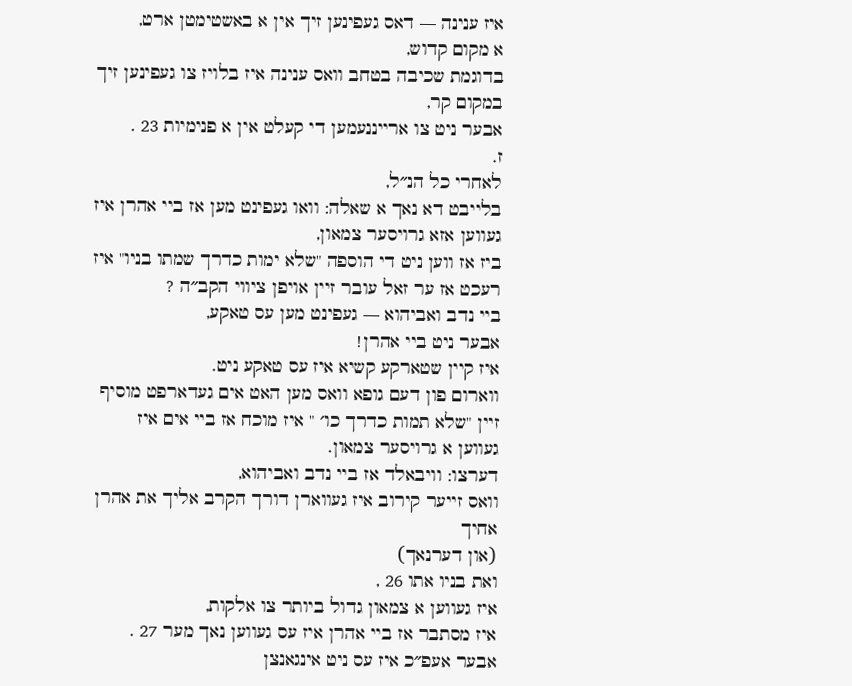איז ענינה — דאס געפינען זיך אין א באשטימטן ארט,
א מקום קדוש,
בדוגמת שכיבה בטחב וואס ענינה איז בלויז צו געפינען זיך במקום קר,
אבער ניט צו ארייננעמען די קעלט אין א פנימיות 23 .
ז.
לאחרי כל הנ״ל,
בלייבט דא נאך א שאלה: וואו געפינט מען אז ביי אהרן איז געווען אזא גרויסער צמאון,
ביז אז ווען ניט די הוספה "שלא ימות כדרך שמתו בניו" איז רעכט אז ער זאל עובר זיין אויפן ציווי הקב״ה ?
ביי נדב ואביהוא — געפינט מען עס טאקע,
אבער ניט ביי אהרן!
איז קיין שטארקע קשיא איז עס טאקע ניט.
ווארום פון דעם גופא וואס מען האט אים געדארפט מוסיף זיין "שלא תמות כדרך כו׳ " איז מוכח אז ביי אים איז געווען א גרויסער צמאון.
דערצו: וויבאלד אז ביי נדב ואביהוא,
וואס זייער קירוב איז געווארן דורך הקרב אליך את אהרן אחיך
(און דערנאך)
ואת בניו אתו 26 ,
איז געווען א צמאון גדול ביותר צו אלקות,
איז מסתבר אז ביי אהרן איז עס געווען נאך מער 27 .
אבער אעפ״כ איז עס ניט אינגאנצן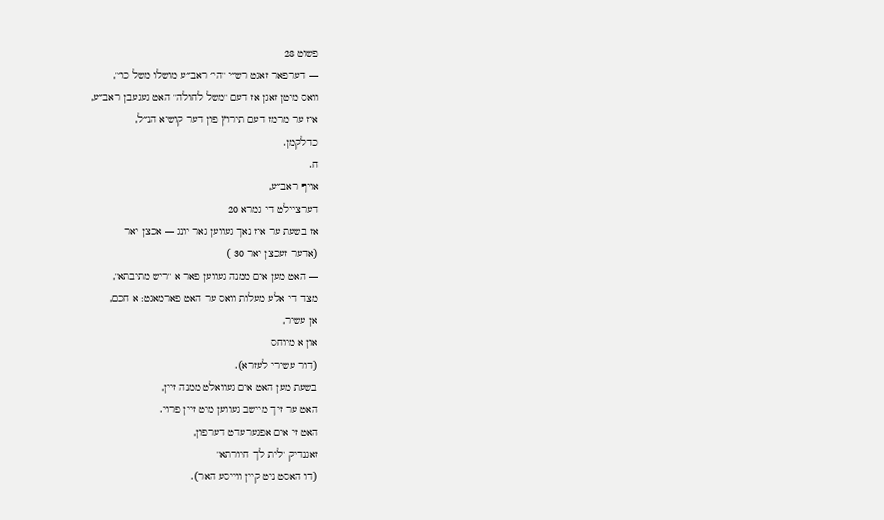פשוט 28
— דערפאר זאגט רש״י "הי׳ ראב״ע מושלו משל כו׳",
וואס מיטן זאגן אז דעם "משל לחולה" האט געגעבן ראב״ע,
איז ער מרמז דעם תירוץ פון דער קושיא הנ״ל,
כדלקמן.
ח.
אויף ראב״ע,
דערציילט די גמרא 20
אז בשעת ער איז נאך געווען גאר יונג — אכצן יאר
(אדער זעכצן יאר 30 )
— האט מען אים ממנה געווען פאר א "ריש מתיבתא",
מצד די אלע מעלות וואס ער האט פארמאגט: א חכם,
אן עשיר,
און א מיוחס
(דור עשירי לעזרא).
בשעת מען האט אים געוואלט ממנה זיין,
האט ער זיך מיישב געווען מיט זיין פרוי.
האט זי אים אפגערעדט דערפון,
זאגנדיק "לית לך חיורתא"
(דו האסט ניט קיין ווייסע האר).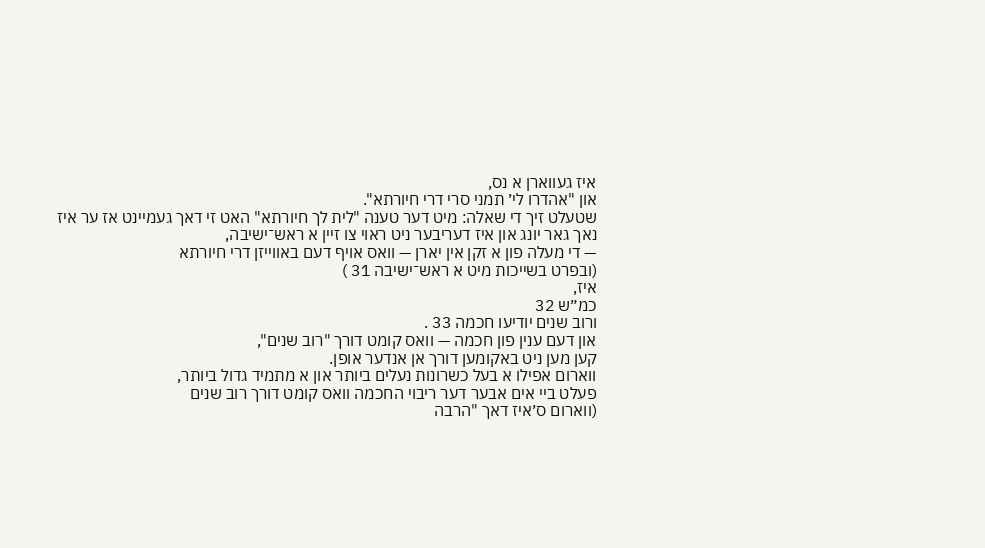איז געווארן א נס,
און "אהדרו לי׳ תמני סרי דרי חיורתא".
שטעלט זיך די שאלה: מיט דער טענה "לית לך חיורתא" האט זי דאך געמיינט אז ער איז נאך גאר יונג און איז דעריבער ניט ראוי צו זיין א ראש־ישיבה,
— די מעלה פון א זקן אין יארן — וואס אויף דעם באווייזן דרי חיורתא
(ובפרט בשייכות מיט א ראש־ישיבה 31 )
איז,
כמ״ש 32
ורוב שנים יודיעו חכמה 33 .
און דעם ענין פון חכמה — וואס קומט דורך "רוב שנים",
קען מען ניט באקומען דורך אן אנדער אופן.
ווארום אפילו א בעל כשרונות נעלים ביותר און א מתמיד גדול ביותר,
פעלט ביי אים אבער דער ריבוי החכמה וואס קומט דורך רוב שנים
(ווארום ס׳איז דאך "הרבה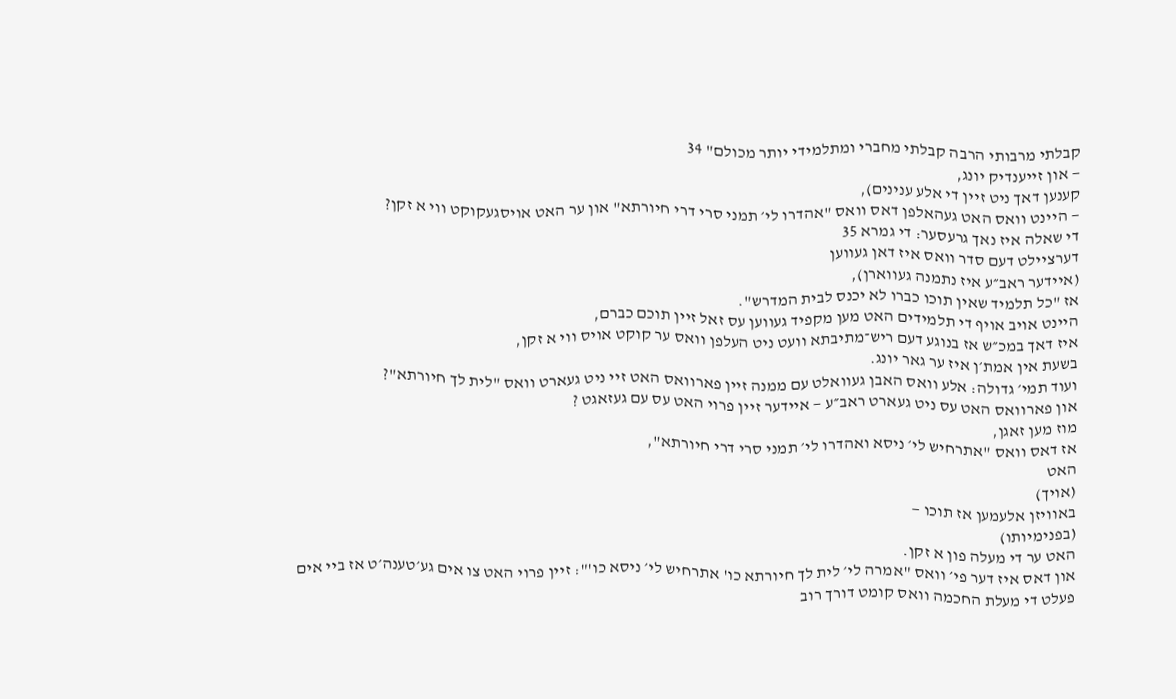קבלתי מרבותי הרבה קבלתי מחברי ומתלמידי יותר מכולם" 34
— און זייענדיק יונג,
קענען דאך ניט זיין די אלע ענינים),
— היינט וואס האט געהאלפן דאס וואס "אהדרו לי׳ תמני סרי דרי חיורתא" און ער האט אויסגעקוקט ווי א זקן?
די שאלה איז נאך גרעסער: די גמרא 35
דערציילט דעם סדר וואס איז דאן געווען
(איידער ראב״ע איז נתמנה געווארן),
אז "כל תלמיד שאין תוכו כברו לא יכנס לבית המדרש".
היינט אויב אויף די תלמידים האט מען מקפיד געווען עס זאל זיין תוכם כברם,
איז דאך במכ״ש אז בנוגע דעם ריש־מתיבתא וועט ניט העלפן וואס ער קוקט אויס ווי א זקן,
בשעת אין אמת׳ן איז ער גאר יונג.
ועוד תמי׳ גדולה: אלע וואס האבן געוואלט עם ממנה זיין פארוואס האט זיי ניט געארט וואס "לית לך חיורתא"?
און פארוואס האט עס ניט געארט ראב״ע — איידער זיין פרוי האט עס עם געזאגט ?
מוז מען זאגן,
אז דאס וואס "אתרחיש לי׳ ניסא ואהדרו לי׳ תמני סרי דרי חיורתא",
האט
(אויך)
באוויזן אלעמען אז תוכו —
(בפנימיותו)
האט ער די מעלה פון א זקן.
און דאס איז דער פי׳ וואס "אמרה לי׳ לית לך חיורתא כו' אתרחיש לי׳ ניסא כו'": זיין פרוי האט צו אים גע׳טענה׳ט אז ביי אים פעלט די מעלת החכמה וואס קומט דורך רוב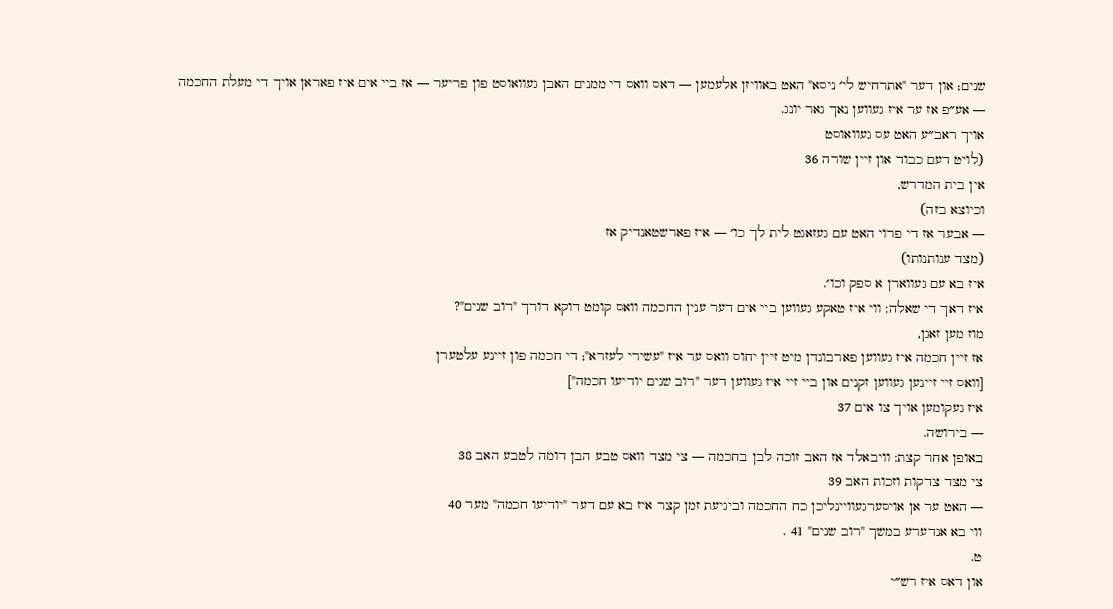שנים; און דער "אתרחיש לי׳ ניסא" האט באוויזן אלעמען — דאס וואס די ממנים האבן געוואוסט פון פריער — אז ביי אים איז פאראן אויך די מעלת החכמה — אע״פ אז ער איז געווען נאך גאר יונג.
אויך ראב״ע האט עס געוואוסט
(לויט דעם כבוד און זיין שורה 36
אין בית המדרש,
וכיוצא בזה)
— אבער אז די פרוי האט עם געזאגט לית לך כו׳ — איז פארשטאנדיק אז
(מצד ענותנותו)
איז בא עם געווארן א ספק וכו׳.
איז דאך די שאלה: ווי איז טאקע געווען ביי אים דער ענין החכמה וואס קומט דוקא דורך "רוב שנים"?
מוז מען זאגן,
אז זיין חכמה איז געווען פארבונדן מיט זיין יחוס וואס ער איז "עשירי לעזרא"; די חכמה פון זיינע עלטערן
[וואס זיי זיינען געווען זקנים און ביי זיי איז געווען דער "רוב שנים יודיעו חכמה"]
איז געקומען אויך צו אים 37
— בירושה.
באופן אחר קצת: וויבאלד אז האב זוכה לבן בחכמה — צי מצד וואס טבע הבן דומה לטבע האב 38
צי מצד צדקות וזכות האב 39
— האט ער אן אויסערגעוויינליכן כח החכמה וביגיעת זמן קצר איז בא עם דער "יודיעו חכמה" מער 40
ווי בא אנדערע במשך "רוב שנים" 41 .
ט.
און דאס איז רש״י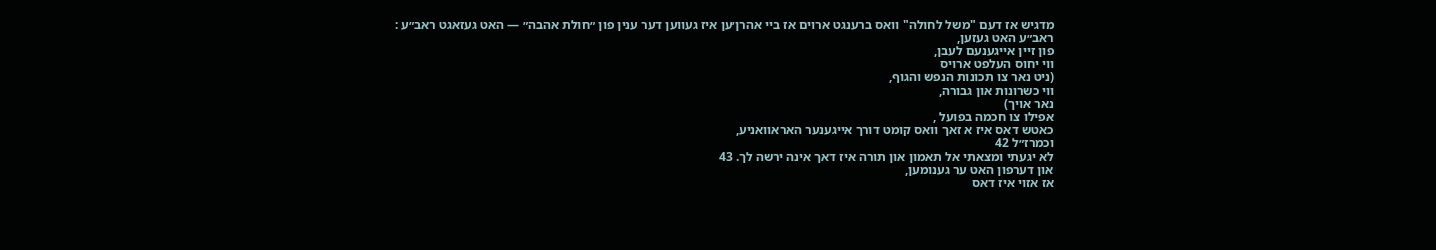מדגיש אז דעם "משל לחולה" וואס ברענגט ארוים אז ביי אהרן׳ען איז געווען דער ענין פון ״חולת אהבה״ — האט געזאגט ראב״ע :
ראב״ע האט געזען,
פון זיין אייגענעם לעבן,
ווי יחוס העלפט ארויס
(ניט נאר צו תכונות הנפש והגוף,
ווי כשרונות און גבורה,
נאר אויך)
אפילו צו חכמה בפועל ,
כאטש דאס איז א זאך וואס קומט דורך אייגענער האראוואניע,
וכמרז״ל 42
לא יגעתי ומצאתי אל תאמון און תורה איז דאך אינה ירשה לך. 43
און דערפון האט ער גענומען,
אז אזוי איז דאס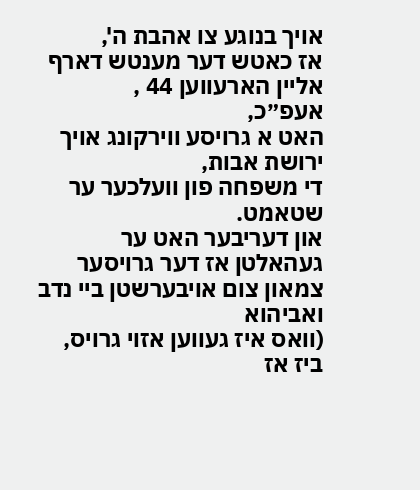אויך בנוגע צו אהבת ה',
אז כאטש דער מענטש דארף אליין הארעווען 44 ,
אעפ״כ,
האט א גרויסע ווירקונג אויך ירושת אבות,
די משפחה פון וועלכער ער שטאמט.
און דעריבער האט ער געהאלטן אז דער גרויסער צמאון צום אויבערשטן ביי נדב ואביהוא
(וואס איז געווען אזוי גרויס,
ביז אז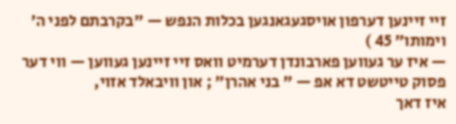זיי זיינען דערפון אויסגעגאנגען בכלות הנפש — "בקרבתם לפני ה׳ וימותו״ 45 )
— איז ער געווען פארבונדן דערמיט וואס זיי זיינען געווען — ווי דער פסוק טייטשט דא אפ — " בני אהרן״ ; און וויבאלד אזוי,
איז דאך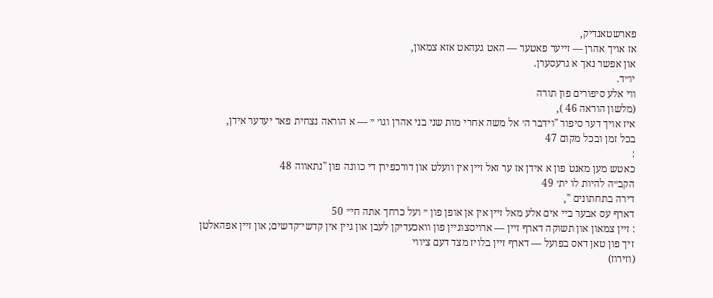פארשטאנדיק,
אז אויך אהרן — זייער פאטער — האט געהאט אזא צמאון,
און אפשר נאך א גרעסערן.
יו״ד.
ווי אלע סיפורים פון תורה
(מלשון הוראה 46 ),
איז אויך דער סיפור "וידבר ה׳ אל משה אחרי מות שני בני אהרן וגו׳ ״ — א הוראה נצחית פאר יעדער אידן,
בכל זמן ובכל מקום 47
:
כאטש מען מאנט פון א אידן אז ער זאל זיין אין וועלט און דורכפירן די כוונה פון "נתאווה 48
הקב״ה להיות לו ית׳ 49
דירה בתחתונים ",
דארף עס אבער ביי אים אלע מאל זיין אין אן אופן פון ״ ועל כרחך אתה חי״ 50
: זיין צמאון און תשוקה דארף זיין — ארויסצוגיין פון וואכעדיקן לעבן און גיין אין קדשי־קדשים; און זיין אפהאלטן זיך פון טאן דאס בפועל — דארף זיין בלויז מצד דעם ציווי
(וזירוז)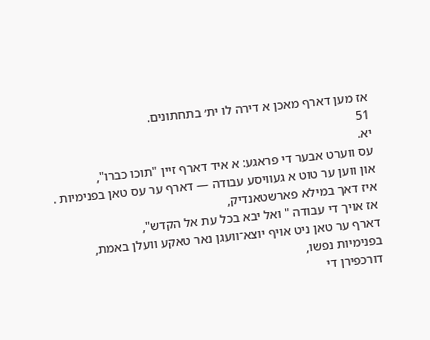אז מען דארף מאכן א דירה לו ית׳ בתחתונים.
51
יא.
עס ווערט אבער די פראגע: א איד דארף זיין "תוכו כברו",
און ווען ער טוט א געוויסע עבודה — דארף ער עס טאן בפנימיות .
איז דאך במילא פארשטאנדיק,
אז אויך די עבודה " ואל יבא בכל עת אל הקדש",
דארף ער טאן ניט אויף יוצא־וועגן נאר טאקע וועלן באמת,
בפנימיות נפשו,
דורכפירן די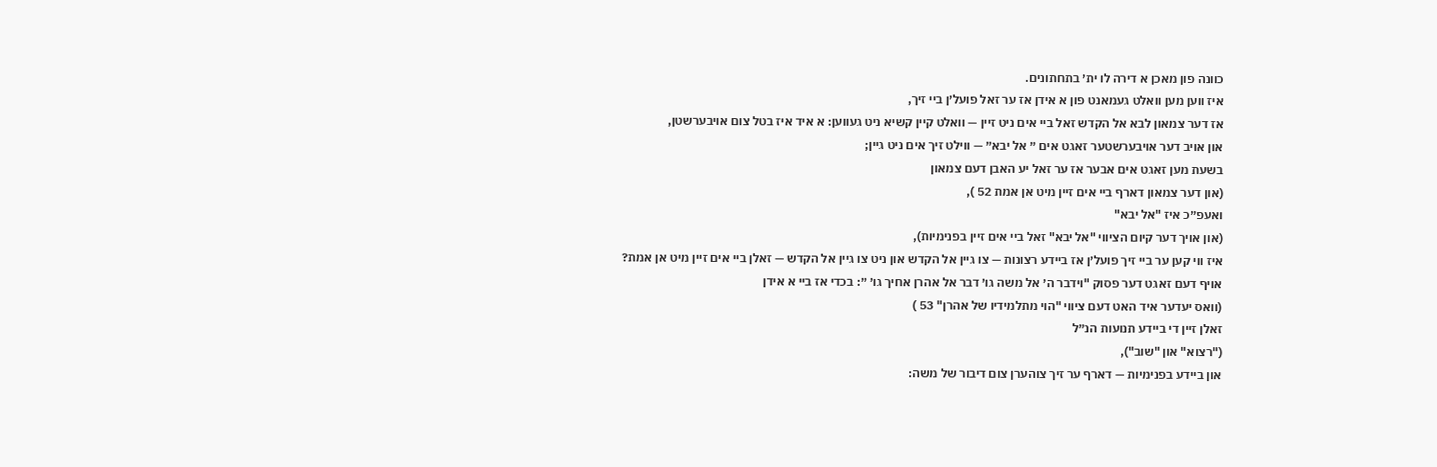כוונה פון מאכן א דירה לו ית׳ בתחתונים.
איז ווען מען וואלט געמאנט פון א אידן אז ער זאל פועל׳ן ביי זיך,
אז דער צמאון לבא אל הקדש זאל ביי אים ניט זיין — וואלט קיין קשיא ניט געווען: א איד איז בטל צום אויבערשטן,
און אויב דער אויבערשטער זאגט אים ״ אל יבא״ — ווילט זיך אים ניט גיין;
בשעת מען זאגט אים אבער אז ער זאל יע האבן דעם צמאון
(און דער צמאון דארף ביי אים זיין מיט אן אמת 52 ),
ואעפ״כ איז "אל יבא"
(און אויך דער קיום הציווי "אל יבא" זאל ביי אים זיין בפנימיות),
איז ווי קען ער ביי זיך פועל׳ן אז ביידע רצונות — צו גיין אל הקדש און ניט צו גיין אל הקדש — זאלן ביי אים זיין מיט אן אמת?
אויף דעם זאגט דער פסוק "וידבר ה׳ אל משה גו׳ דבר אל אהרן אחיך גו׳ ״: בכדי אז ביי א אידן
(וואס יעדער איד האט דעם ציווי "הוי מתלמידיו של אהרן" 53 )
זאלן זיין די ביידע תנועות הנ״ל
("רצוא" און "שוב"),
און ביידע בפנימיות — דארף ער זיך צוהערן צום דיבור של משה: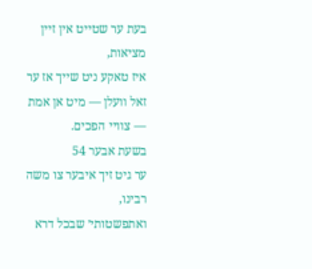בעת ער שטייט אין זיין מציאות,
איז טאקע ניט שייך אז ער זאל וועלן — מיט אן אמת — צוויי הפכים.
בשעת אבער 54
ער גיט זיך איבער צו משה רבינו,
ואתפשטותי׳ שבכל דרא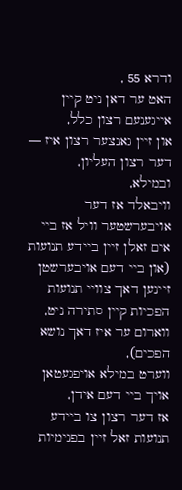ודרא 55 ,
האט ער דאן ניט קיין אייגענעם רצון כלל,
און זיין גאנצער רצון איז — דער רצון העליון,
ובמילא,
וויבאלד אז דער אויבערשטער וויל אז ביי אים זאלן זיין ביידע תנועות
(און ביי דעם אויבערשטן זיינען דאך צוויי תנועות הפכיות קיין סתירה ניט,
ווארום ער איז דאך נושא הפכים),
ווערט במילא אויפגעטאן אויך ביי דעם אידן,
אז דער רצון צו ביידע תנועות זאל זיין בפנימיות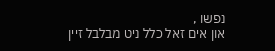נפשו ,
און אים זאל כלל ניט מבלבל זיין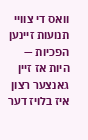וואס די צוויי תנועות זיינען הפכיות — היות אז זיין גאנצער רצון איז בלויז דער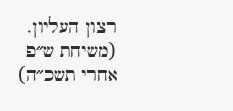רצון העליון.
(משיחת ש״פ אחרי תשכ״ה)